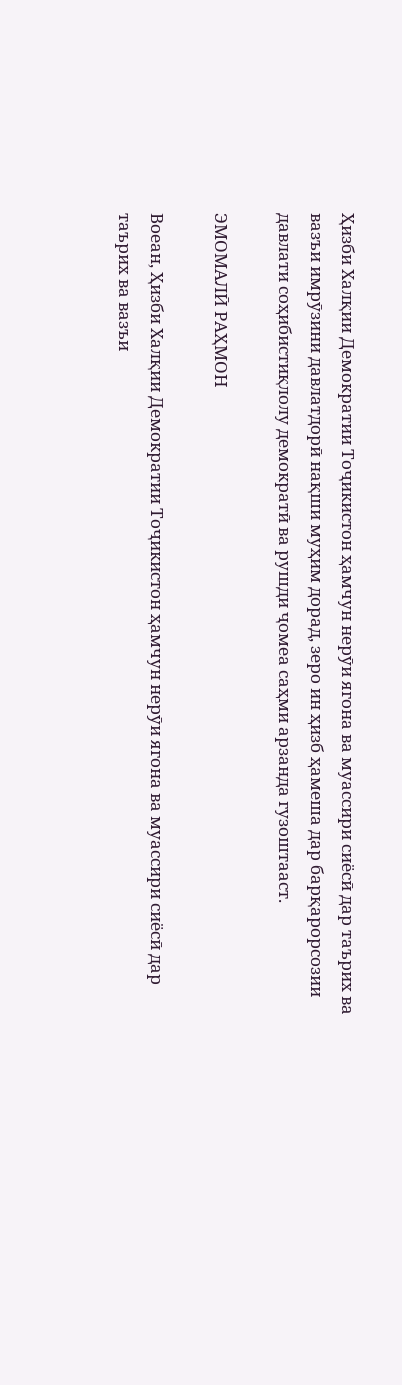Ҳизби Халқии Демократии Тоҷикистон ҳамчун нерӯи ягона ва муассири сиёсӣ дар таърих ва вазъи имрӯзини давлатдорӣ нақши муҳим дорад, зеро ин ҳизб ҳамеша дар барқарорсозии давлати соҳибистиқлолу демократӣ ва рушди ҷомеа саҳми арзанда гузоштааст.

ЭМОМАЛӢ РАҲМОН

Воеан, Ҳизби Халқии Демократии Тоҷикистон ҳамчун нерӯи ягона ва муассири сиёсӣ дар таърих ва вазъи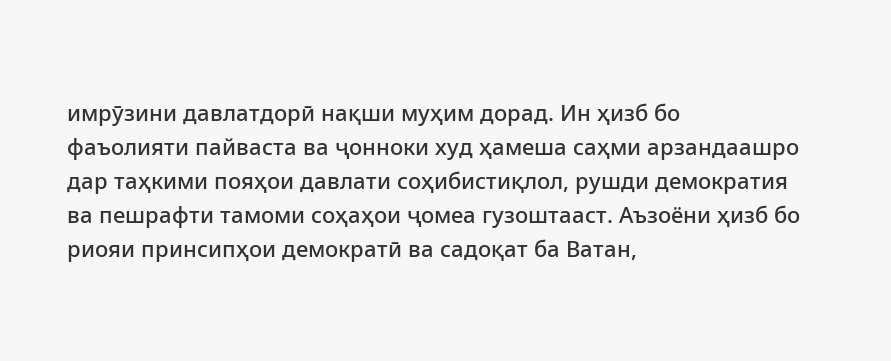имрӯзини давлатдорӣ нақши муҳим дорад. Ин ҳизб бо фаъолияти пайваста ва ҷонноки худ ҳамеша саҳми арзандаашро дар таҳкими пояҳои давлати соҳибистиқлол, рушди демократия ва пешрафти тамоми соҳаҳои ҷомеа гузоштааст. Аъзоёни ҳизб бо риояи принсипҳои демократӣ ва садоқат ба Ватан,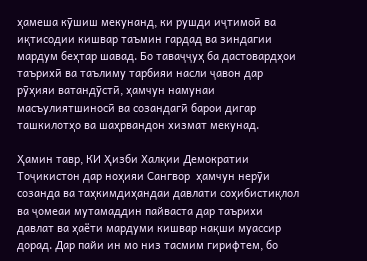ҳамеша кӯшиш мекунанд, ки рушди иҷтимоӣ ва иқтисодии кишвар таъмин гардад ва зиндагии мардум беҳтар шавад. Бо таваҷҷуҳ ба дастовардҳои таърихӣ ва таълиму тарбияи насли ҷавон дар рӯҳияи ватандӯстӣ, ҳамчун намунаи масъулиятшиносӣ ва созандагӣ барои дигар ташкилотҳо ва шаҳрвандон хизмат мекунад.

Ҳамин тавр, КИ Ҳизби Халқии Демократии Тоҷикистон дар ноҳияи Сангвор  ҳамчун нерӯи созанда ва таҳкимдиҳандаи давлати соҳибистиқлол ва ҷомеаи мутамаддин пайваста дар таърихи давлат ва ҳаёти мардуми кишвар нақши муассир дорад. Дар пайи ин мо низ тасмим гирифтем, бо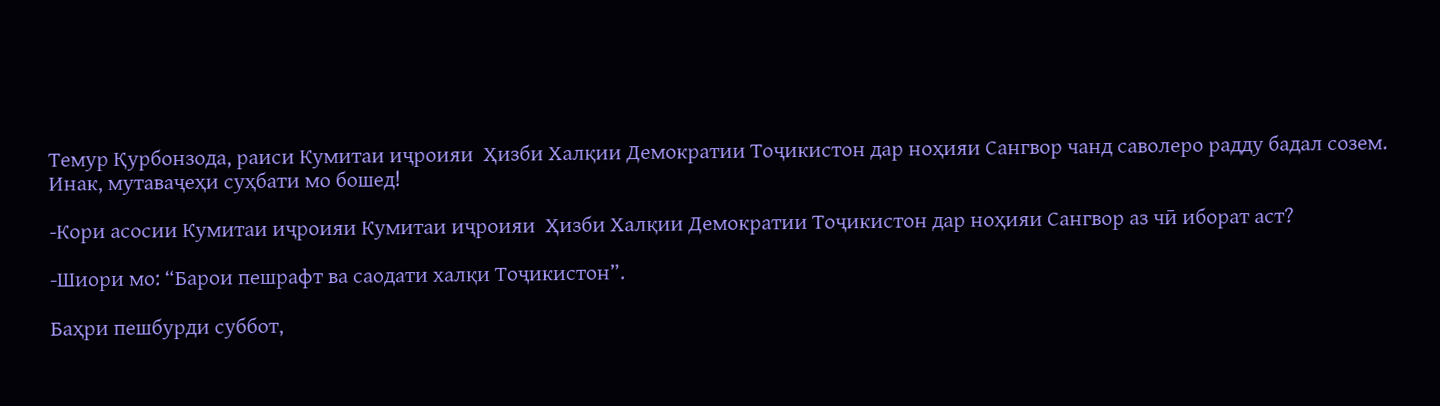Темур Қурбонзода, раиси Кумитаи иҷроияи  Ҳизби Халқии Демократии Тоҷикистон дар ноҳияи Сангвор чанд саволеро радду бадал созем. Инак, мутаваҷеҳи суҳбати мо бошед!

-Кори асосии Кумитаи иҷроияи Кумитаи иҷроияи  Ҳизби Халқии Демократии Тоҷикистон дар ноҳияи Сангвор аз чӣ иборат аст?

-Шиори мо: “Барои пешрафт ва саодати халқи Тоҷикистон”.

Баҳри пешбурди суббот,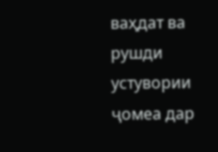ваҳдат ва рушди устувории ҷомеа дар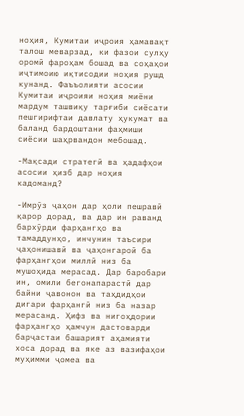ноҳия, Кумитаи иҷроия ҳамавақт талош меварзад, ки фазои сулҳу оромӣ фароҳам бошад ва соҳаҳои иҷтимоию иқтисодии ноҳия рушд кунанд. Фаъъолияти асосии Кумитаи иҷроияи ноҳия миёни мардум ташвиқу тарғиби сиёсати пешгирифтаи давлату ҳукумат ва баланд бардоштани фаҳмиши сиёсии шаҳрвандон мебошад.

-Мақсади стратегӣ ва ҳадафҳои асосии ҳизб дар ноҳия кадоманд?

-Имрӯз ҷаҳон дар ҳоли пешравӣ қарор дорад, ва дар ин раванд бархӯрди фарҳангҳо ва тамаддунҳо, инчунин таъсири ҷаҳонишавӣ ва ҷаҳонгароӣ ба фарҳангҳои миллӣ низ ба мушоҳида мерасад. Дар баробари ин, омили бегонапарастӣ дар байни ҷавонон ва таҳдидҳои дигари фарҳангӣ низ ба назар мерасанд. Ҳифз ва нигоҳдории фарҳангҳо ҳамчун дастоварди барҷастаи башарият аҳамияти хоса дорад ва яке аз вазифаҳои муҳимми ҷомеа ва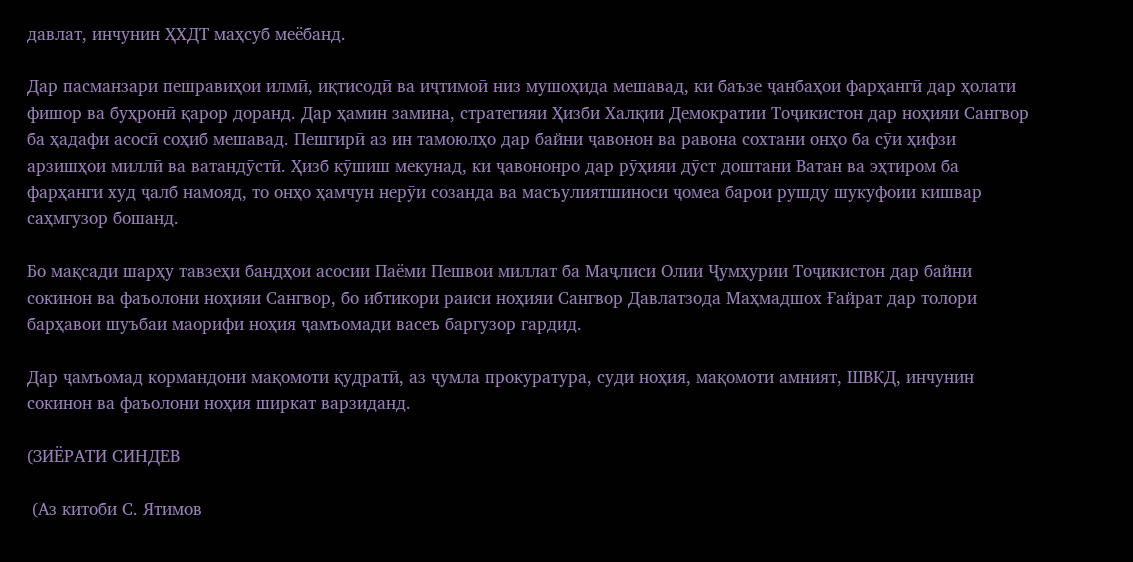давлат, инчунин ҲХДТ маҳсуб меёбанд.

Дар пасманзари пешравиҳои илмӣ, иқтисодӣ ва иҷтимоӣ низ мушоҳида мешавад, ки баъзе ҷанбаҳои фарҳангӣ дар ҳолати фишор ва буҳронӣ қарор доранд. Дар ҳамин замина, стратегияи Ҳизби Халқии Демократии Тоҷикистон дар ноҳияи Сангвор ба ҳадафи асосӣ соҳиб мешавад. Пешгирӣ аз ин тамоюлҳо дар байни ҷавонон ва равона сохтани онҳо ба сӯи ҳифзи арзишҳои миллӣ ва ватандӯстӣ. Ҳизб кӯшиш мекунад, ки ҷавононро дар рӯҳияи дӯст доштани Ватан ва эҳтиром ба фарҳанги худ ҷалб намояд, то онҳо ҳамчун нерӯи созанда ва масъулиятшиноси ҷомеа барои рушду шукуфоии кишвар саҳмгузор бошанд.

Бо мақсади шарҳу тавзеҳи бандҳои асосии Паёми Пешвои миллат ба Маҷлиси Олии Ҷумҳурии Тоҷикистон дар байни сокинон ва фаъолони ноҳияи Сангвор, бо ибтикори раиси ноҳияи Сангвор Давлатзода Маҳмадшох Ғайрат дар толори барҳавои шуъбаи маорифи ноҳия ҷамъомади васеъ баргузор гардид.

Дар ҷамъомад кормандони мақомоти қудратӣ, аз ҷумла прокуратура, суди ноҳия, мақомоти амният, ШВКД, инчунин сокинон ва фаъолони ноҳия ширкат варзиданд.

(ЗИЁРАТИ СИНДЕВ

 (Аз китоби С. Ятимов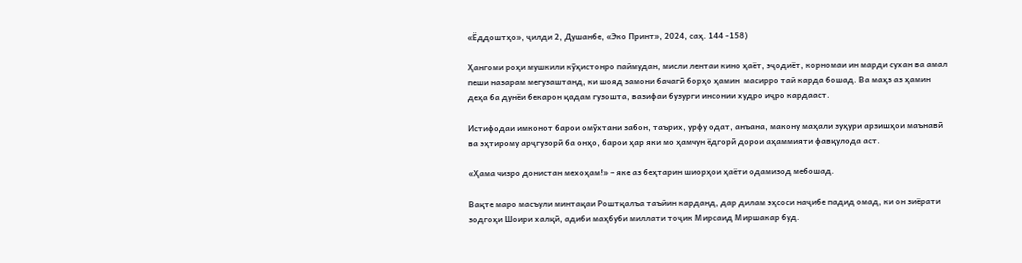«Ёддоштҳо», ҷилди 2, Душанбе, «Эко Принт», 2024, саҳ. 144 -158)

Ҳангоми роҳи мушкили кӯҳистонро паймудан, мисли лентаи кино ҳаёт, эҷодиёт, корномаи ин марди сухан ва амал пеши назарам мегузаштанд, ки шояд замони бачагӣ борҳо ҳамин  масирро тай карда бошад. Ва маҳз аз ҳамин деҳа ба дунёи бекарон қадам гузошта, вазифаи бузурги инсонии худро иҷро кардааст.

Истифодаи имконот барои омӯхтани забон, таърих, урфу одат, анъана, макону маҳали зуҳури арзишҳои маънавӣ ва эҳтирому арҷгузорӣ ба онҳо, барои ҳар яки мо ҳамчун ёдгорӣ дорои аҳаммияти фавқулода аст.

«Ҳама чизро донистан мехоҳам!» – яке аз беҳтарин шиорҳои ҳаёти одамизод мебошад.

Вақте маро масъули минтақаи Роштқалъа таъйин карданд, дар дилам эҳсоси наҷибе падид омад, ки он зиёрати зодгоҳи Шоири халқӣ, адиби маҳбуби миллати тоҷик Мирсаид Миршакар буд.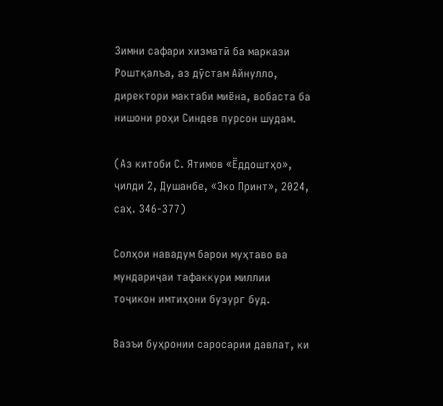Зимни сафари хизматӣ ба маркази Роштқалъа, аз дӯстам Айнулло, директори мактаби миёна, вобаста ба нишони роҳи Синдев пурсон шудам.

(Аз китоби С. Ятимов «Ёддоштҳо», ҷилди 2, Душанбе, «Эко Принт», 2024, саҳ. 346-377)

Солҳои навадум барои муҳтаво ва мундариҷаи тафаккури миллии тоҷикон имтиҳони бузург буд.

Вазъи буҳронии саросарии давлат, ки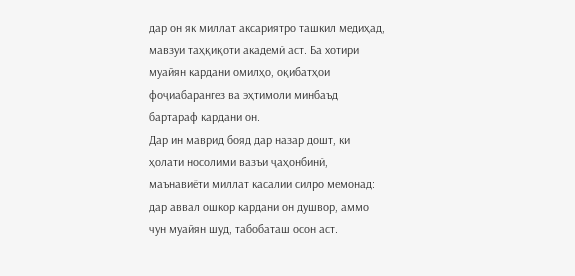дар он як миллат аксариятро ташкил медиҳад, мавзуи таҳқиқоти академӣ аст. Ба хотири муайян кардани омилҳо, оқибатҳои фоҷиабарангез ва эҳтимоли минбаъд бартараф кардани он.
Дар ин маврид бояд дар назар дошт, ки ҳолати носолими вазъи ҷаҳонбинӣ, маънавиёти миллат касалии силро мемонад: дар аввал ошкор кардани он душвор, аммо чун муайян шуд, табобаташ осон аст.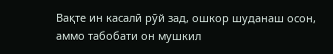Вақте ин касалӣ рӯй зад, ошкор шуданаш осон, аммо табобати он мушкил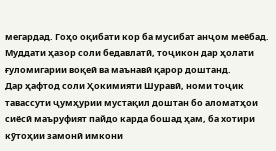мегардад. Гоҳо оқибати кор ба мусибат анҷом меёбад.
Муддати ҳазор соли бедавлатӣ, тоҷикон дар ҳолати ғуломигарии воқеӣ ва маънавӣ қарор доштанд.
Дар ҳафтод соли Ҳокимияти Шуравӣ, номи тоҷик тавассути ҷумҳурии мустақил доштан бо аломатҳои сиёсӣ маъруфият пайдо карда бошад ҳам, ба хотири кӯтоҳии замонӣ имкони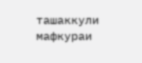ташаккули мафкураи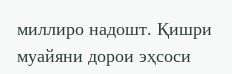миллиро надошт. Қишри муайяни дорои эҳсоси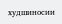худшиносии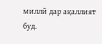миллӣ дар ақаллият буд.